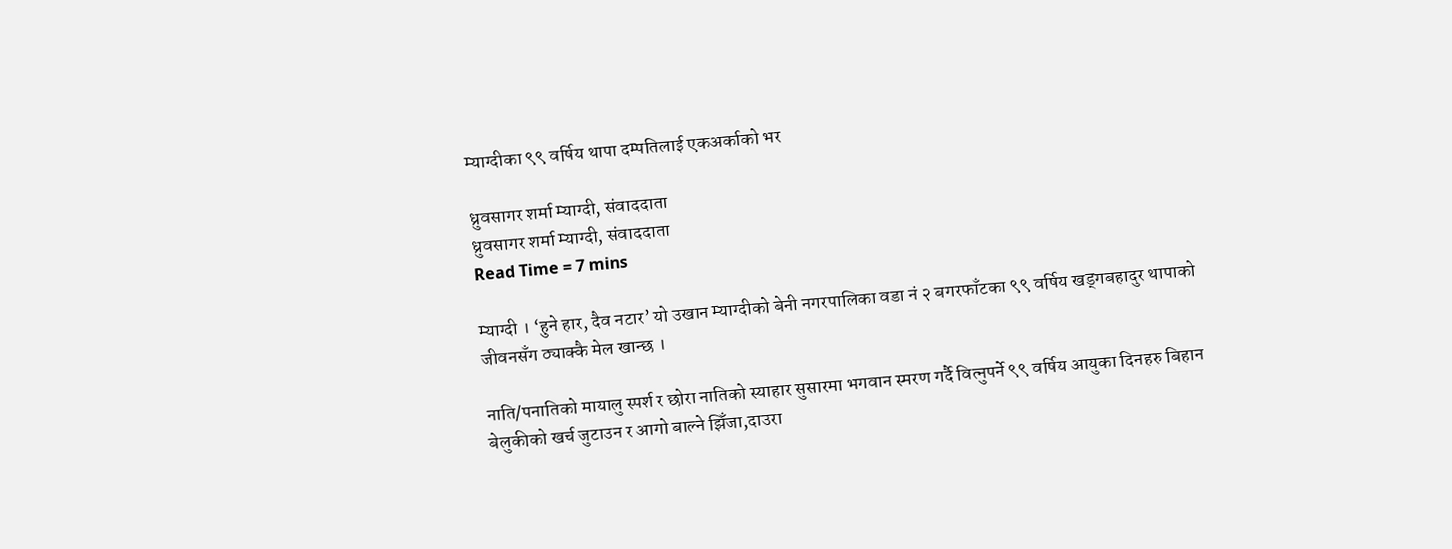म्याग्दीका ९९ वर्षिय थापा दम्पतिलाई एकअर्काको भर

ध्रुवसागर शर्मा म्याग्दी, संवाददाता
ध्रुवसागर शर्मा म्याग्दी, संवाददाता
Read Time = 7 mins

म्याग्दी । ‘हुने हार, दैव नटार’ यो उखान म्याग्दीको बेनी नगरपालिका वडा नं २ बगरफाँटका ९९ वर्षिय खड्गबहादुर थापाको जीवनसँग ठ्याक्कै मेल खान्छ ।

नाति/पनातिको मायालु स्पर्श र छोरा नातिको स्याहार सुसारमा भगवान स्मरण गर्दै वित्नुपर्ने ९९ वर्षिय आयुका दिनहरु बिहान बेलुकीको खर्च जुटाउन र आगो बाल्ने झिँजा,दाउरा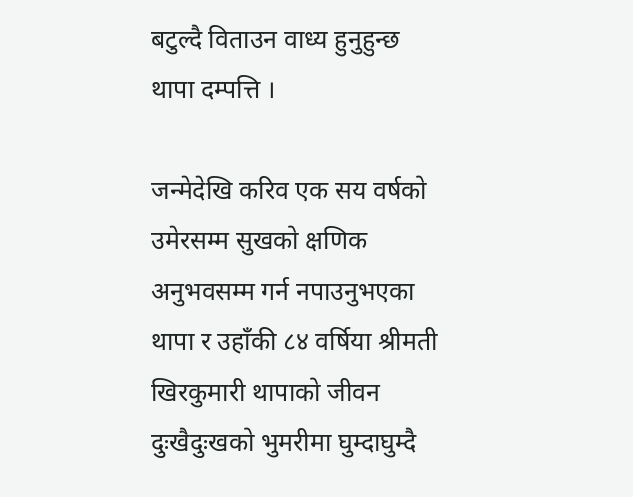बटुल्दै विताउन वाध्य हुनुहुन्छ थापा दम्पत्ति ।

जन्मेदेखि करिव एक सय वर्षको उमेरसम्म सुखको क्षणिक अनुभवसम्म गर्न नपाउनुभएका थापा र उहाँकी ८४ वर्षिया श्रीमती खिरकुमारी थापाको जीवन दुःखैदुःखको भुमरीमा घुम्दाघुम्दै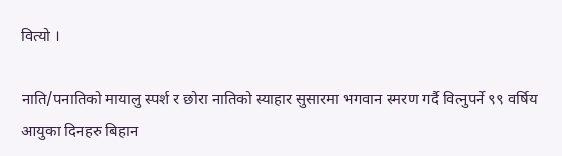वित्यो ।

नाति/पनातिको मायालु स्पर्श र छोरा नातिको स्याहार सुसारमा भगवान स्मरण गर्दै वित्नुपर्ने ९९ वर्षिय आयुका दिनहरु बिहान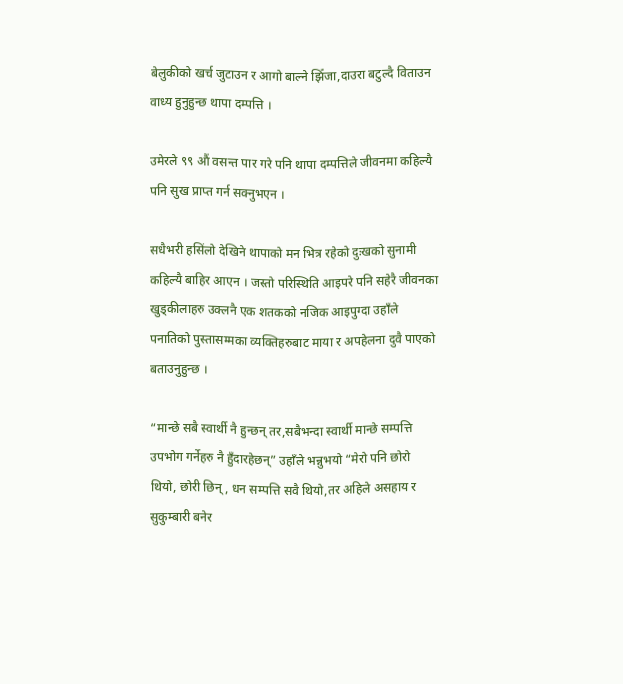बेलुकीको खर्च जुटाउन र आगो बाल्ने झिँजा,दाउरा बटुल्दै विताउन वाध्य हुनुहुन्छ थापा दम्पत्ति ।

उमेरले ९९ औं वसन्त पार गरे पनि थापा दम्पत्तिले जीवनमा कहिल्यै पनि सुख प्राप्त गर्न सक्नुभएन ।

सधैभरी हसिंलो देखिने थापाको मन भित्र रहेको दुःखको सुनामी कहिल्यै बाहिर आएन । जस्तो परिस्थिति आइपरे पनि सहेरै जीवनका खुड्कीलाहरु उक्लनै एक शतकको नजिक आइपुग्दा उहाँले पनातिको पुस्तासम्मका व्यक्तिहरुबाट माया र अपहेलना दुवै पाएको बताउनुहुन्छ ।

“मान्छे सबै स्वार्थी नै हुन्छन् तर,सबैभन्दा स्वार्थी मान्छे सम्पत्ति उपभोग गर्नेहरु नै हुँदारहेछन्” उहाँले भन्नुभयो “मेरो पनि छोरो थियो, छोरी छिन्, धन सम्पत्ति सवै थियो,तर अहिले असहाय र सुकुम्बारी बनेर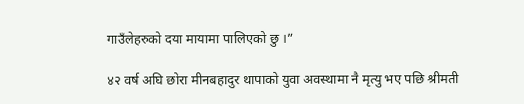गाउँलेहरुको दया मायामा पालिएको छु ।”

४२ वर्ष अघि छोरा मीनबहादुर थापाको युवा अवस्थामा नै मृत्यु भए पछि श्रीमती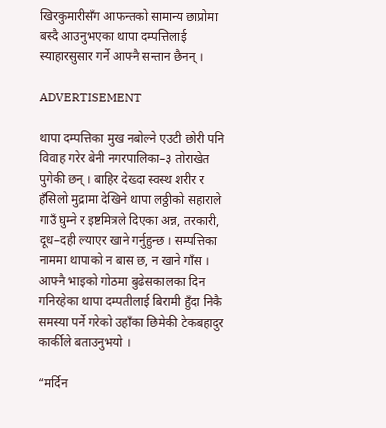खिरकुमारीसँग आफन्तको सामान्य छाप्रोमा बस्दै आउनुभएका थापा दम्पत्तिलाई स्याहारसुसार गर्ने आफ्नै सन्तान छैनन् ।

ADVERTISEMENT

थापा दम्पत्तिका मुख नबोल्ने एउटी छोरी पनि विवाह गरेर बेनी नगरपालिका–३ तोराखेत पुगेकी छन् । बाहिर देख्दा स्वस्थ शरीर र हँसिलो मुद्रामा देखिने थापा लठ्ठीको सहाराले गाउँ घुम्ने र इष्टमित्रले दिएका अन्न, तरकारी, दूध–दही ल्याएर खाने गर्नुहुन्छ । सम्पत्तिका नाममा थापाको न बास छ, न खाने गाँस । आफ्नै भाइको गोठमा बुढेसकालका दिन गनिरहेका थापा दम्पतीलाई बिरामी हुँदा निकै समस्या पर्ने गरेको उहाँका छिमेकी टेकबहादुर कार्कीले बताउनुभयो ।

“मर्दिन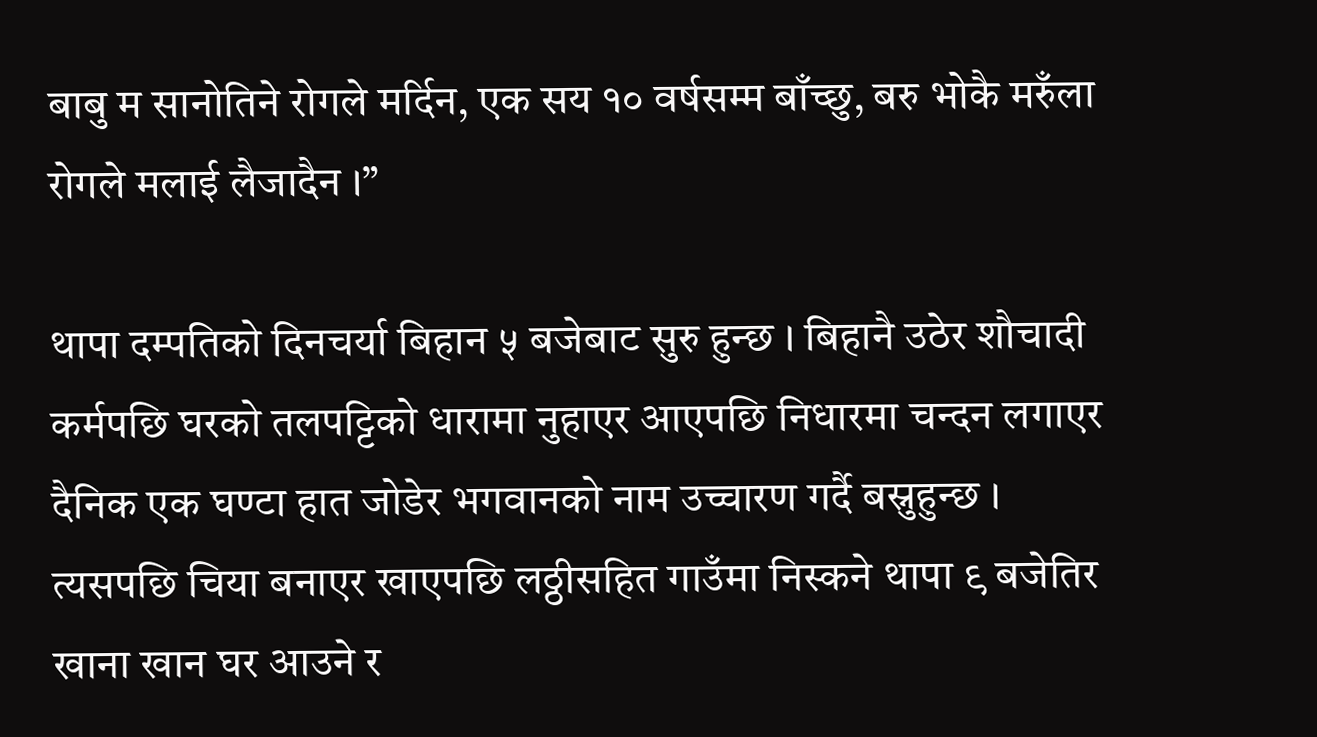बाबु म सानोतिने रोगले मर्दिन, एक सय १० वर्षसम्म बाँच्छु, बरु भोकै मरुँला रोगले मलाई लैजादैन ।”

थापा दम्पतिको दिनचर्या बिहान ५ बजेबाट सुरु हुन्छ । बिहानै उठेर शौचादी कर्मपछि घरको तलपट्टिको धारामा नुहाएर आएपछि निधारमा चन्दन लगाएर दैनिक एक घण्टा हात जोडेर भगवानको नाम उच्चारण गर्दै बस्नुहुन्छ । त्यसपछि चिया बनाएर खाएपछि लठ्ठीसहित गाउँमा निस्कने थापा ९ बजेतिर खाना खान घर आउने र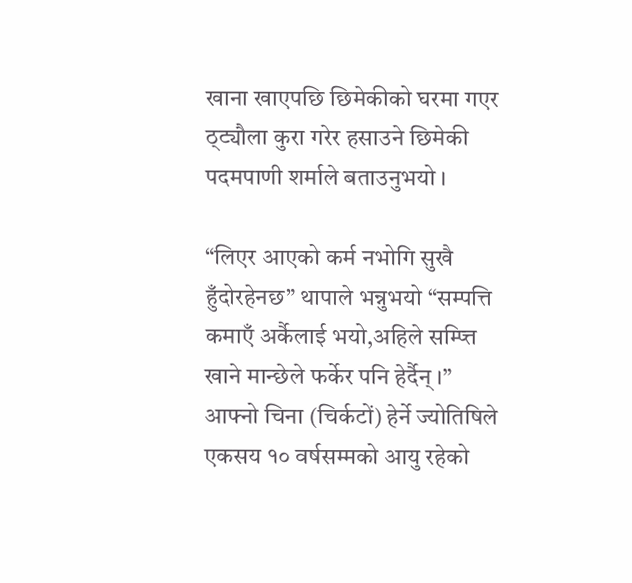खाना खाएपछि छिमेकीको घरमा गएर ठ्ट्यौला कुरा गरेर हसाउने छिमेकी पदमपाणी शर्माले बताउनुभयो ।

“लिएर आएको कर्म नभोगि सुखै हुँदोरहेनछ” थापाले भन्नुभयो “सम्पत्ति कमाएँ अर्कैलाई भयो,अहिले सम्प्त्ति खाने मान्छेले फर्केर पनि हेर्दैन् ।”
आफ्नो चिना (चिर्कटों) हेर्ने ज्योतिषिले एकसय १० वर्षसम्मको आयु रहेको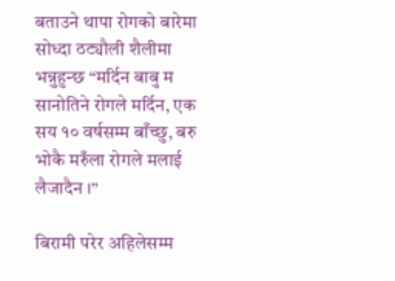बताउने थापा रोगको बारेमा सोध्दा ठट्यौली शैलीमा भन्नुहुन्छ “मर्दिन बाबु म सानोतिने रोगले मर्दिन, एक सय १० वर्षसम्म बाँच्छु, बरु भोकै मरुँला रोगले मलाई लैजादैन ।”

बिरामी परेर अहिलेसम्म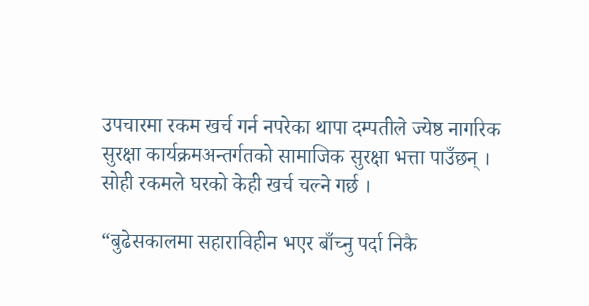उपचारमा रकम खर्च गर्न नपरेका थापा दम्पतीले ज्येष्ठ नागरिक सुरक्षा कार्यक्रमअन्तर्गतको सामाजिक सुरक्षा भत्ता पाउँछन् । सोही रकमले घरको केही खर्च चल्ने गर्छ ।

“बुढेसकालमा सहाराविहीन भएर बाँच्नु पर्दा निकै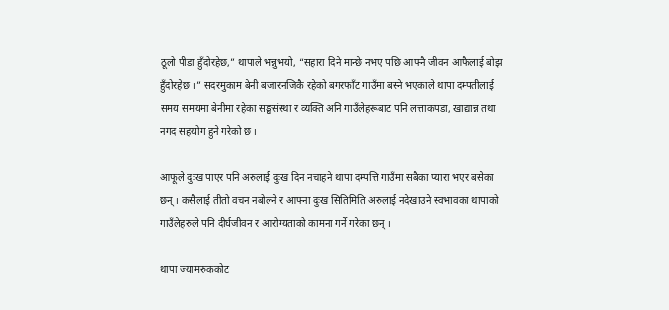ठूलो पीडा हुँदोरहेछ,” थापाले भन्नुभयो, “सहारा दिने मान्छे नभए पछि आफ्नै जीवन आफैलाई बोझ हुँदोरहेछ ।” सदरमुकाम बेनी बजारनजिकै रहेको बगरफाँट गाउँमा बस्ने भएकाले थापा दम्पतीलाई समय समयमा बेनीमा रहेका सङ्घसंस्था र व्यक्ति अनि गाउँलेहरूबाट पनि लत्ताकपडा, खाद्यान्न तथा नगद सहयोग हुने गरेको छ ।

आफूले दुःख पाएर पनि अरुलाई दुःख दिन नचाहने थापा दम्पत्ति गाउँमा सबैका प्यारा भएर बसेका छन् । कसैलाई तीतो वचन नबोल्ने र आफ्ना दुःख सितिमिति अरुलाई नदेखाउने स्वभावका थापाको गाउँलेहरुले पनि दीर्घजीवन र आरोग्यताको कामना गर्ने गरेका छन् ।

थापा ज्यामरुककोट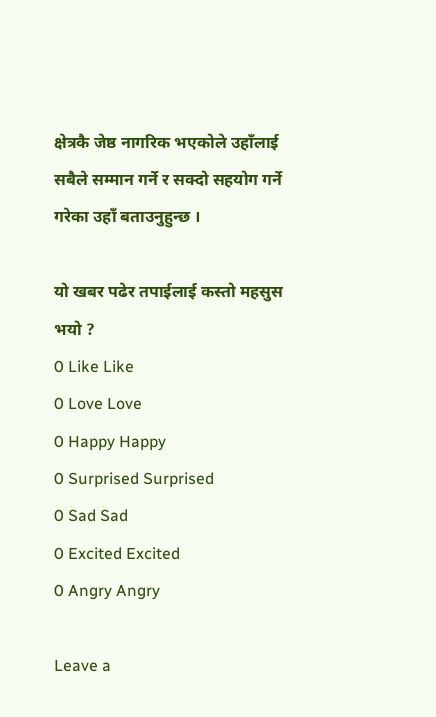क्षेत्रकै जेष्ठ नागरिक भएकोले उहाँलाई सबैले सम्मान गर्ने र सक्दो सहयोग गर्ने गरेका उहाँ बताउनुहुन्छ ।

यो खबर पढेर तपाईलाई कस्तो महसुस भयो ?
0 Like Like
0 Love Love
0 Happy Happy
0 Surprised Surprised
0 Sad Sad
0 Excited Excited
0 Angry Angry

Leave a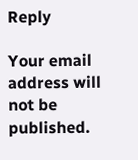Reply

Your email address will not be published.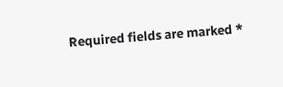Required fields are marked *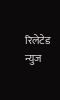रिलेटेड न्युज